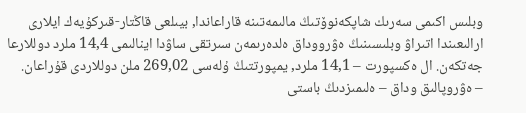وبلىس اكىمى سەرىك شاپكەنوۆتىڭ مالىمەتىنە قاراعاندا, بيىلعى قاڭتار-قىركۇيەك ايلارى ارالىعىندا اتىراۋ وبلىسىنىڭ ەۋرووداق ەلدەرىمەن سىرتقى ساۋدا اينالىمى 14,4 ملرد دوللارعا جەتكەن. ال ەكسپورت – 14,1 ملرد, يمپورتتىڭ ۇلەسى 269,02 ملن دوللاردى قۇراعان.
– ەۋروپالىق وداق – ەلىمىزدىڭ باستى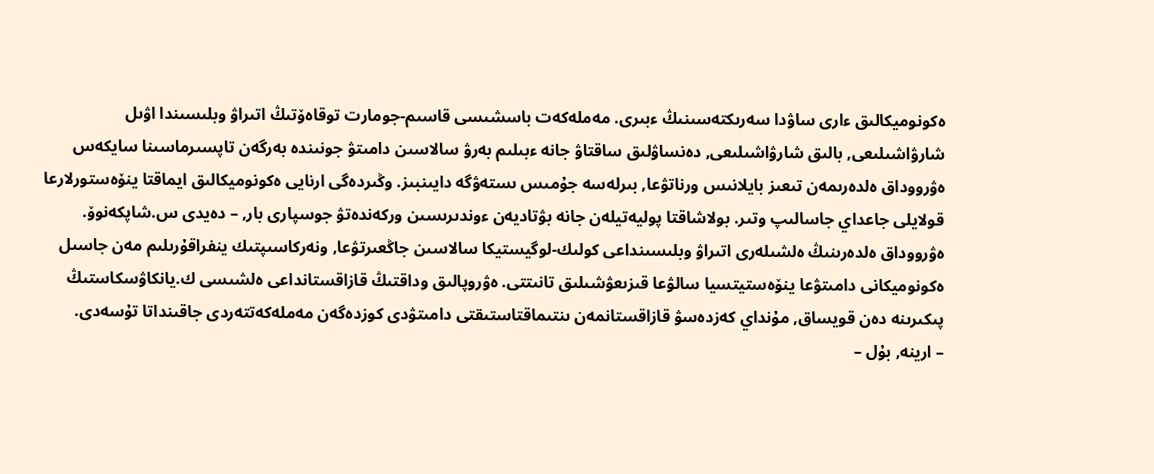ەكونوميكالىق ءارى ساۋدا سەرىكتەسىنىڭ ءبىرى. مەملەكەت باسشىسى قاسىم-جومارت توقاەۆتىڭ اتىراۋ وبلىسىندا اۋىل شارۋاشىلىعى, بالىق شارۋاشىلىعى, دەنساۋلىق ساقتاۋ جانە ءبىلىم بەرۋ سالاسىن دامىتۋ جونىندە بەرگەن تاپسىرماسىنا سايكەس ەۋرووداق ەلدەرىمەن تىعىز بايلانىس ورناتۋعا, بىرلەسە جۇمىس ىستەۋگە دايىنبىز. وڭىردەگى ارنايى ەكونوميكالىق ايماقتا ينۆەستورلارعا قولايلى جاعداي جاسالىپ وتىر. بولاشاقتا پوليەتيلەن جانە بۋتاديەن ءوندىرىسىن وركەندەتۋ جوسپارى بار, – دەيدى س.شاپكەنوۆ.
ەۋرووداق ەلدەرىنىڭ ەلشىلەرى اتىراۋ وبلىسىنداعى كولىك-لوگيستيكا سالاسىن جاڭعىرتۋعا, ونەركاسىپتىك ينفراقۇرىلىم مەن جاسىل ەكونوميكانى دامىتۋعا ينۆەستيتسيا سالۋعا قىزىعۋشىلىق تانىتتى. ەۋروپالىق وداقتىڭ قازاقستانداعى ەلشىسى ك.يانكاۋسكاستىڭ پىكىرىنە دەن قويساق, مۇنداي كەزدەسۋ قازاقستانمەن ىنتىماقتاستىقتى دامىتۋدى كوزدەگەن مەملەكەتتەردى جاقىنداتا تۇسەدى.
– ارينە, بۇل –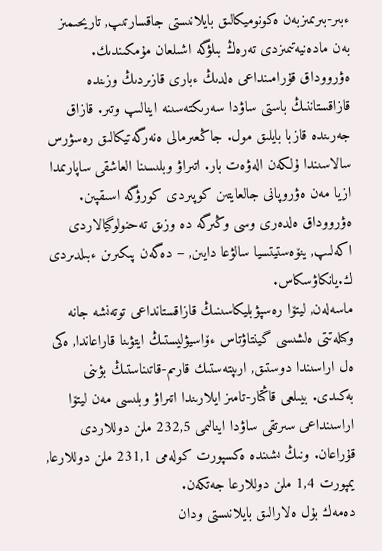ءبىر-بىرىمىزبەن ەكونوميكالىق بايلانىستى جاقسارتىپ, تاريحىمىز بەن مادەنيەتىمىزدى تەرەڭ بىلۋگە اشىلعان مۇمكىندىك. ەۋرووداق قۇرامىنداعى ەلدىڭ ءبارى قازىردىڭ وزىندە قازاقستاننىڭ باستى ساۋدا سەرىكتەسىنە اينالىپ وتىر. قازاق جەرىندە قازبا بايلىق مول. جاڭعىرمالى ەنەرگەتيكالىق رەسۋرس سالاسىندا ۇلكەن الەۋەت بار. اتىراۋ وبلىسىنا العاشقى ساپارىمدا ازيا مەن ەۋروپانى جالعايتىن كوپىردى كورۋگە اسىقپىن. ەۋرووداق ەلدەرى وسى وڭىرگە دە وزىق تەحنولوگيالاردى اكەلىپ, ينۆەستيتسيا سالۋعا دايىن, – دەگەن پىكىرىن ءبىلدىردى ك.يانكاۋسكاس.
ماسەلەن, ليتۆا رەسپۋبليكاسىنىڭ قازاقستانداعى توتەنشە جانە وكىلەتتى ەلشىسى گينتاۋتاس ءۆاسيۋليستىڭ ايتۋىنا قاراعاندا, ەكى ەل اراسىندا دوستىق, ارىپتەستىك قارىم-قاتىناستىڭ بۋىنى بەكىدى. بيىلعى قاڭتار-تامىز ايلارىندا اتىراۋ وبلىسى مەن ليتۆا اراسىنداعى سىرتقى ساۋدا اينالىمى 232,5 ملن دوللاردى قۇراعان. ونىڭ ىشىندە ەكسپورت كولەمى 231,1 ملن دوللارعا, يمپورت 1,4 ملن دوللارعا جەتكەن.
دەمەك بۇل ەلارالىق بايلانىستى ودان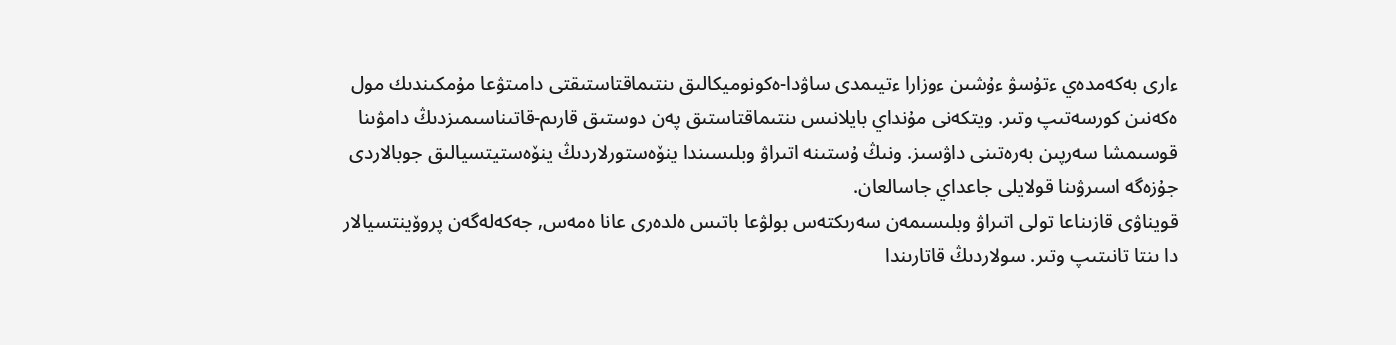ءارى بەكەمدەي ءتۇسۋ ءۇشىن ءوزارا ءتيىمدى ساۋدا-ەكونوميكالىق ىنتىماقتاستىقتى دامىتۋعا مۇمكىندىك مول ەكەنىن كورسەتىپ وتىر. ويتكەنى مۇنداي بايلانىس ىنتىماقتاستىق پەن دوستىق قارىم-قاتىناسىمىزدىڭ دامۋىنا قوسىمشا سەرپىن بەرەتىنى داۋسىز. ونىڭ ۇستىنە اتىراۋ وبلىسىندا ينۆەستورلاردىڭ ينۆەستيتسيالىق جوبالاردى جۇزەگە اسىرۋىنا قولايلى جاعداي جاسالعان.
قويناۋى قازىناعا تولى اتىراۋ وبلىسىمەن سەرىكتەس بولۋعا باتىس ەلدەرى عانا ەمەس, جەكەلەگەن پروۆينتسيالار دا ىنتا تانىتىپ وتىر. سولاردىڭ قاتارىندا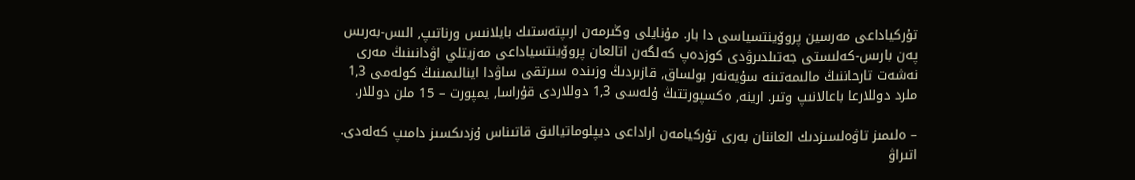تۇركياداعى مەرسين پروۆينتسياسى دا بار. مۇنايلى وڭىرمەن ارىپتەستىك بايلانىس ورناتىپ, الىس-بەرىس پەن بارىس-كەلىستى جەتىلدىرۋدى كوزدەپ كەلگەن اتالعان پروۆينتسياداعى مەزيتلي اۋدانىنىڭ مەرى نەشەت تارحاننىڭ مالىمەتىنە سۇيەنەر بولساق, قازىردىڭ وزىندە سىرتقى ساۋدا اينالىمىنىڭ كولەمى 1,3 ملرد دوللارعا باعالانىپ وتىر. ارينە, ەكسپورتتىڭ ۇلەسى 1,3 دوللاردى قۇراسا, يمپورت – 15 ملن دوللار.

– ەلىمىز تاۋەلسىزدىك العاننان بەرى تۇركيامەن اراداعى ديپلوماتيالىق قاتىناس ۇزدىكسىز دامىپ كەلەدى. اتىراۋ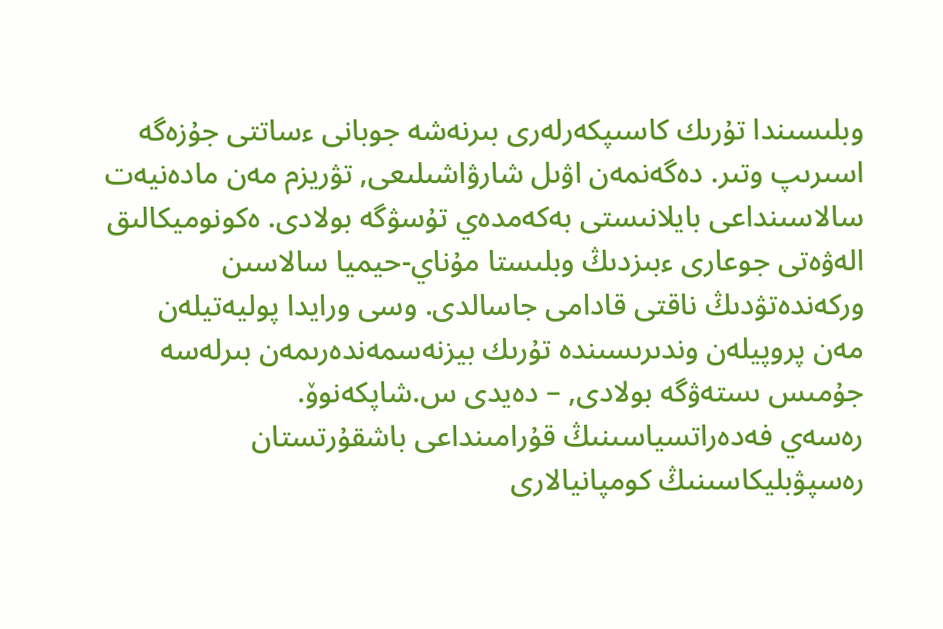وبلىسىندا تۇرىك كاسىپكەرلەرى بىرنەشە جوبانى ءساتتى جۇزەگە اسىرىپ وتىر. دەگەنمەن اۋىل شارۋاشىلىعى, تۋريزم مەن مادەنيەت سالاسىنداعى بايلانىستى بەكەمدەي تۇسۋگە بولادى. ەكونوميكالىق الەۋەتى جوعارى ءبىزدىڭ وبلىستا مۇناي-حيميا سالاسىن وركەندەتۋدىڭ ناقتى قادامى جاسالدى. وسى ورايدا پوليەتيلەن مەن پروپيلەن وندىرىسىندە تۇرىك بيزنەسمەندەرىمەن بىرلەسە جۇمىس ىستەۋگە بولادى, – دەيدى س.شاپكەنوۆ.
رەسەي فەدەراتسياسىنىڭ قۇرامىنداعى باشقۇرتستان رەسپۋبليكاسىنىڭ كومپانيالارى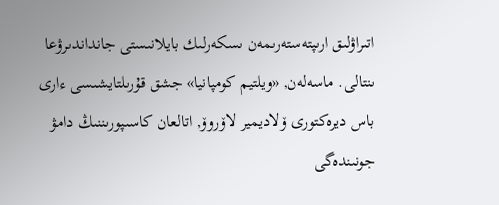اتىراۋلىق ارىپتەستەرىمەن ىسكەرلىك بايلانىستى جانداندىرۋعا ىنتالى. ماسەلەن, «ويلتيم كومپانيا» جشق قۇرىلتايشىسى ءارى باس ديرەكتورى ۆلاديمير لاۆروۆ, اتالعان كاسىپورىننىڭ دامۋ جونىندەگى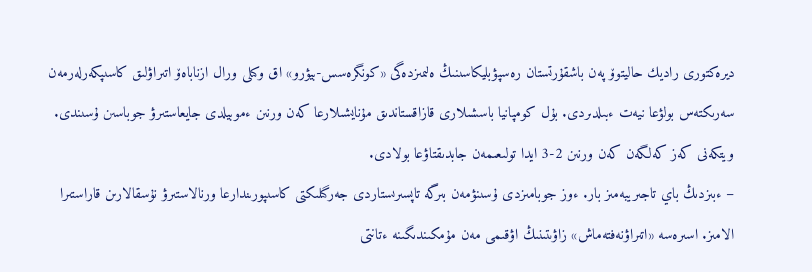ديرەكتورى راديك حاليتوۆ پەن باشقۇرتستان رەسپۋبليكاسىنىڭ ەلىمىزدەگى «كونگرەسس-بيۋرو» اق وكىلى ورال ازناباەۆ اتىراۋلىق كاسىپكەرلەرمەن سەرىكتەس بولۋعا نيەت ءبىلدىردى. بۇل كومپانيا باسشىلارى قازاقستاندىق مۇنايشىلارعا كەن ورنىن ءموبيلدى جايعاستىرۋ جوباسىن ۇسىندى. ويتكەنى كەز كەلگەن كەن ورنىن 2-3 ايدا تولىعىمەن جابدىقتاۋعا بولادى.
– ءبىزدىڭ باي تاجىريبەمىز بار. ءوز جوبامىزدى ۇسىنۋمەن بىرگە تاپسىرىستاردى جەرگىلىكتى كاسىپورىندارعا ورنالاستىرۋ نۇسقالارىن قاراستىرا الامىز. اسىرەسە «اتىراۋنەفتەماش» زاۋىتىنىڭ اۋقىمى مەن مۇمكىندىگىنە ءتانتى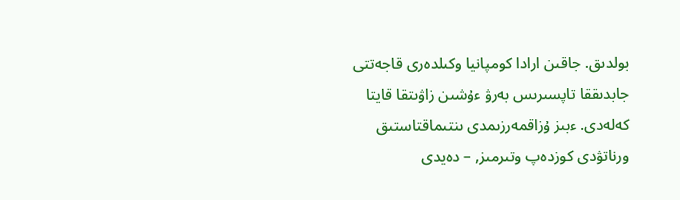بولدىق. جاقىن ارادا كومپانيا وكىلدەرى قاجەتتى جابدىققا تاپسىرىس بەرۋ ءۇشىن زاۋىتقا قايتا كەلەدى. ءبىز ۇزاقمەرزىمدى ىنتىماقتاستىق ورناتۋدى كوزدەپ وتىرمىز, – دەيدى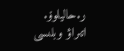ر.حاليلوۆ.
اتىراۋ وبلىسى